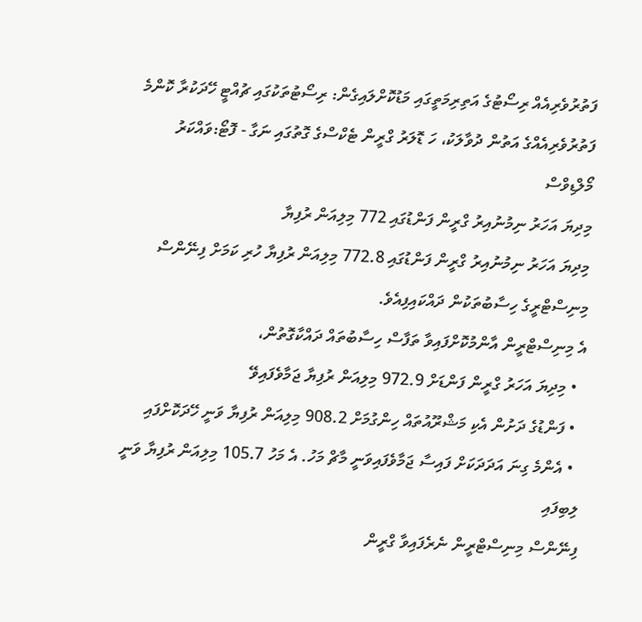ފަތުރުވެރިއެއް ރިސޯޓުގެ އަތިރިމަތީގައި މަޑުކޮށްލައިގެން: ރިސޯޓުތަކުގައި ޗުއްޓީ ހޭދަކުރާ ކޮންމެ ފަތުރުވެރިއެއްގެ އަތުން ދުވާލަކު، ހަ ޑޮލަރު ގްރީން ޓެކްސްގެ ގޮތުގައި ނަގާ - ފޮޓޯ:ވައްކަރު މޯލްޑިވްސް
މިދިޔަ އަހަރު ނިމުނުއިރު ގްރީން ފަންޑުގައި 772 މިލިއަން ރުފިޔާ
މިދިޔަ އަހަރު ނިމުނުއިރު ގްރީން ފަންޑުގައި 772.8 މިލިއަން ރުފިޔާ ހުރި ކަމަށް ފިނޭންސް މިނިސްޓްރީގެ ހިސާބުތަކުން ދައްކައިފިއެވެ.
އެ މިނިސްޓްރީން އާންމުކޮށްފައިވާ ތަފާސް ހިސާބުތައް ދައްކާގޮތުން،
  • މިދިޔަ އަހަރު ގްރީން ފަންޑަށް 972.9 މިލިއަން ރުފިޔާ ޖަމާވެފައިވޭ
  • ފަންޑުގެ ދަށުން އެކި މަޝްރޫއުތައް ހިންގުމަށް 908.2 މިލިއަން ރުފިޔާ ވަނީ ހޭދަކޮށްފައި
  • އެންމެ ގިނަ އަދަދަކަށް ފައިސާ ޖަމާވެފައިވަނީ މާޗް މަހު. އެ މަހު 105.7 މިލިއަން ރުފިޔާ ވަނީ ލިބިފައި
ފިނޭންސް މިނިސްޓްރީން ނެރެފައިވާ ގްރީން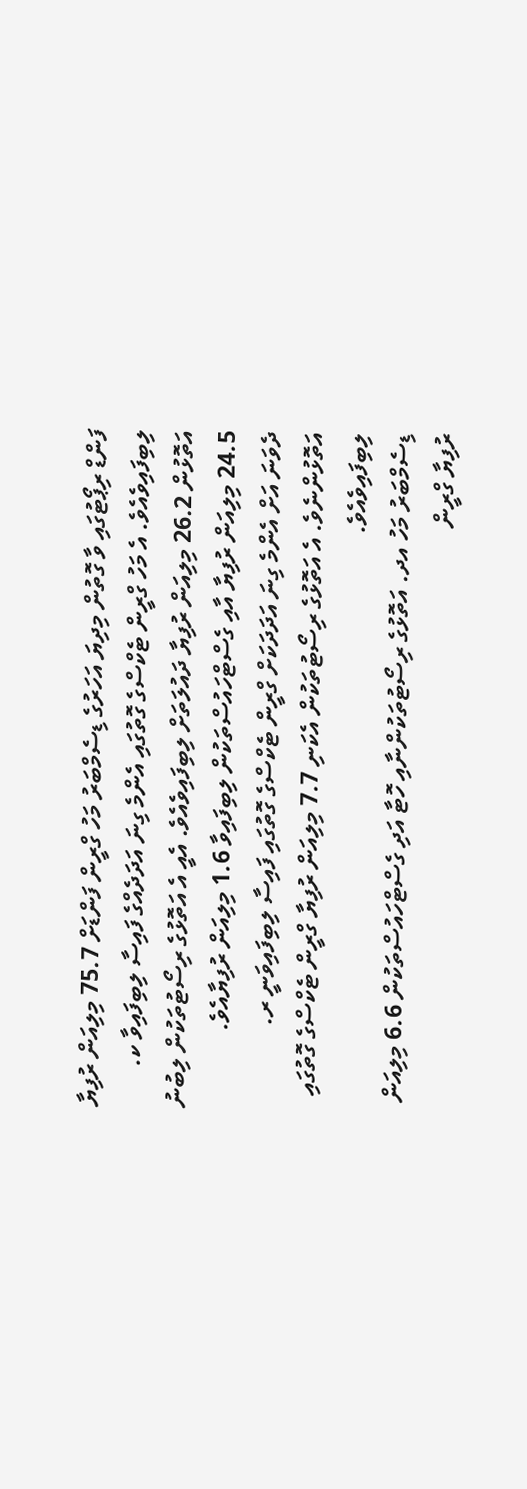ފަންޑް ރިޕޯޓުގައި ވާ ގޮތުން މިދިޔަ އަހަރުގެ ޑިސެމްބަރު މަހު ގްރީން ފަންޑަށް 75.7 މިލިއަން ރުފިޔާ ލިބިފައިވެއެވެ. އެ މަހު ގްރީން ޓެކްސްގެ ގޮތުގައި އެންމެ ގިނަ އަދަދެއްގެ ފައިސާ ލިބިފައިވާ ކ. އަތޮޅުން 26.2 މިލިއަން ރުފިޔާ ދައުލަތަށް ލިބިފައިވެއެވެ. އެއީ އެ އަތޮޅުގެ ރިސޯޓުތަކުން ލިބުނު 24.5 މިލިއަން ރުފިޔާ އާއި ގެސްޓްހައުސްތަކުން ލިބިފައިވާ 1.6 މިލިއަން ރުފިޔާއެވެ.
ދެވަނަ އަށް އެންމެ ގިނަ އަދަދަކަށް ގްރީން ޓެކްސްގެ ގޮތުގައި ފައިސާ ލިބިފައިވަނީ ރ. އަތޮޅުންނެވެ. އެ އަތޮޅުގެ ރިސޯޓުތަކުން އެކަނި 7.7 މިލިއަން ރުފިޔާ ގްރީން ޓެކްސްގެ ގޮތުގައި ލިބިފައިވެއެވެ.
ޑިސެމްބަރު މަހު އދ. އަތޮޅުގެ ރިސޯޓުތަކުންނާއި ހޮޓާ އަދި ގެސްޓްހައުސްތަކުން 6.6 މިލިއަން ރުފިޔާ ގްރީން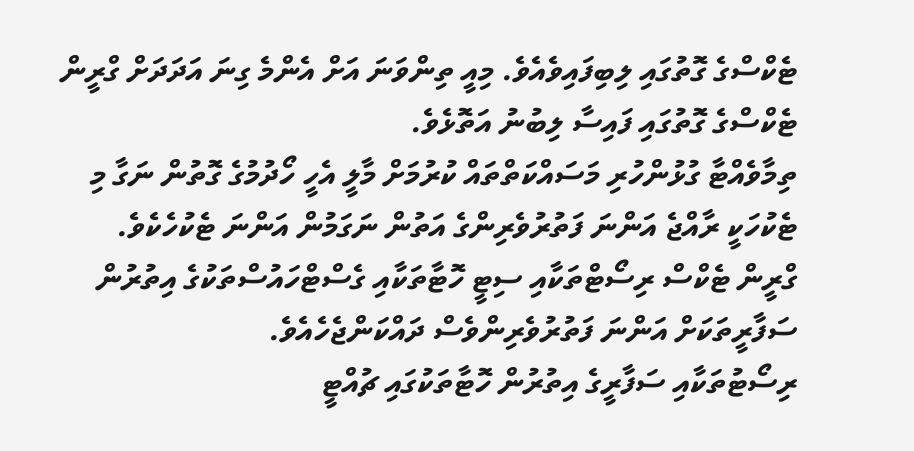ޓެކްސްގެ ގޮތުގައި ލިބިފައިވެއެވެ. މިއީ ތިންވަނަ އަށް އެންމެ ގިނަ އަދަދަށް ގްރީން ޓެކްސްގެ ގޮތުގައި ފައިސާ ލިބުނު އަތޮޅެވެ.
ތިމާވެއްޓާ ގުޅުންހުރި މަސައްކަތްތައް ކުރުމަށް މާލީ އެހީ ހޯދުމުގެ ގޮތުން ނަގާ މި ޓެކުހަކީ ރާއްޖެ އަންނަ ފަތުރުވެރިންގެ އަތުން ނަގަމުން އަންނަ ޓެކުހެކެވެ. ގްރީން ޓެކްސް ރިސޯޓްތަކާއި ސިޓީ ހޮޓާތަކާއި ގެސްޓްހައުސްތަކުގެ އިތުރުން ސަފާރީތަކަށް އަންނަ ފަތުރުވެރިންވެސް ދައްކަންޖެހެއެވެ.
ރިސޯޓުތަކާއި ސަފާރީގެ އިތުރުން ހޮޓާތަކުގައި ޗުއްޓީ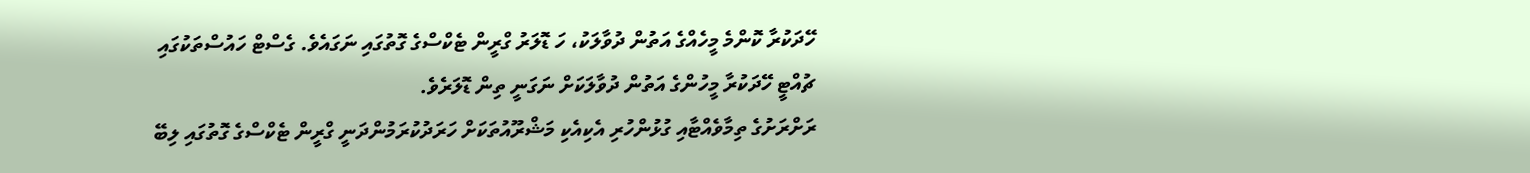ހޭދަކުރާ ކޮންމެ މީހެއްގެ އަތުން ދުވާލަކު، ހަ ޑޮލަރު ގްރީން ޓެކްސްގެ ގޮތުގައި ނަގައެވެ. ގެސްޓް ހައުސްތަކުގައި ޗުއްޓީ ހޭދަކުރާ މީހުންގެ އަތުން ދުވާލަކަށް ނަގަނީ ތިން ޑޮލަރެވެ.
ރަށްރަށުގެ ތިމާވެއްޓާއި ގުޅުންހުރި އެކިއެކި މަޝްރޫއުތަކަށް ހަރަދުކުރަމުންދަނީ ގްރީން ޓެކްސްގެ ގޮތުގައި ލިބޭ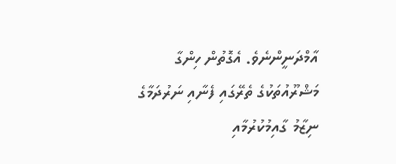އާމްދަނީންނެވެ. އެގޮތުން ހިންގާ މަޝްރޫއުތަކުގެ ތެރޭގައި ފެނާއި ނަރުދަމާގެ ނިޒާމު ގާއިމުކުރުމާއި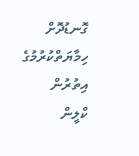ގޮނޑުދޮށް ހިމާޔަތްކުރުމުގެ އިތުރުން ކްލީން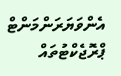އެންވަޔަރަންމަންޓް ޕްރޮޖެކްޓުތައް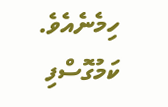ހިމެނެއެވެ.
ކަމުގޮސްފި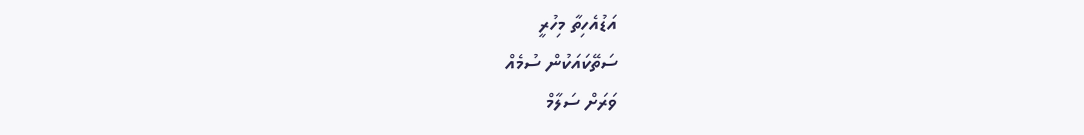އަޑުއެހިތާ މިހުރީ
ސަތޭކައަކުން ސުމެއް
ވަރަށް ސަލާމް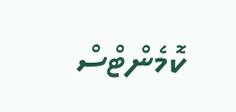ކޮމެންޓްސް